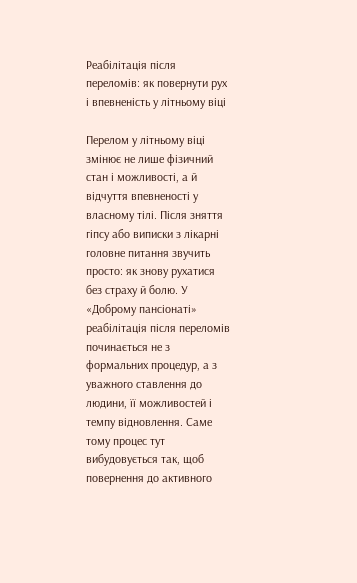Реабілітація після переломів: як повернути рух і впевненість у літньому віці

Перелом у літньому віці змінює не лише фізичний стан і можливості, а й відчуття впевненості у власному тілі. Після зняття гіпсу або виписки з лікарні головне питання звучить просто: як знову рухатися без страху й болю. У «Доброму пансіонаті» реабілітація після переломів починається не з формальних процедур, а з уважного ставлення до людини, її можливостей і темпу відновлення. Саме тому процес тут вибудовується так, щоб повернення до активного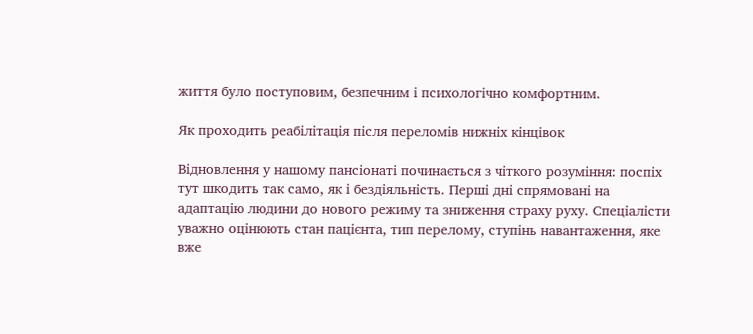життя було поступовим, безпечним і психологічно комфортним.

Як проходить реабілітація після переломів нижніх кінцівок

Відновлення у нашому пансіонаті починається з чіткого розуміння: поспіх тут шкодить так само, як і бездіяльність. Перші дні спрямовані на адаптацію людини до нового режиму та зниження страху руху. Спеціалісти уважно оцінюють стан пацієнта, тип перелому, ступінь навантаження, яке вже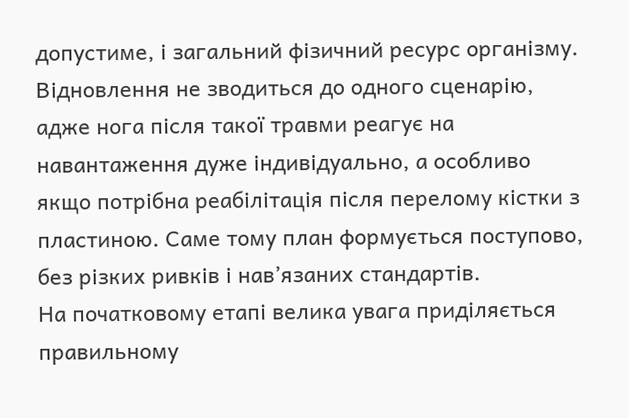допустиме, і загальний фізичний ресурс організму. Відновлення не зводиться до одного сценарію, адже нога після такої травми реагує на навантаження дуже індивідуально, а особливо якщо потрібна реабілітація після перелому кістки з пластиною. Саме тому план формується поступово, без різких ривків і нав’язаних стандартів.
На початковому етапі велика увага приділяється правильному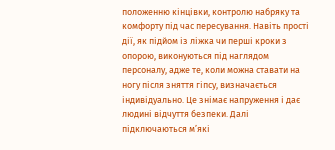положенню кінцівки, контролю набряку та комфорту під час пересування. Навіть прості дії, як підйом із ліжка чи перші кроки з опорою, виконуються під наглядом персоналу, адже те, коли можна ставати на ногу після зняття гіпсу, визначається індивідуально. Це знімає напруження і дає людині відчуття безпеки. Далі підключаються м’які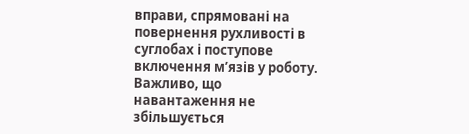вправи, спрямовані на повернення рухливості в суглобах і поступове включення м’язів у роботу. Важливо, що навантаження не збільшується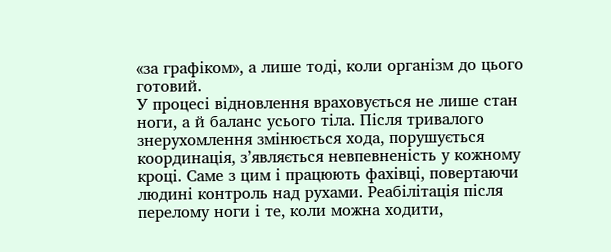«за графіком», а лише тоді, коли організм до цього готовий.
У процесі відновлення враховується не лише стан ноги, а й баланс усього тіла. Після тривалого знерухомлення змінюється хода, порушується координація, з’являється невпевненість у кожному кроці. Саме з цим і працюють фахівці, повертаючи людині контроль над рухами. Реабілітація після перелому ноги і те, коли можна ходити,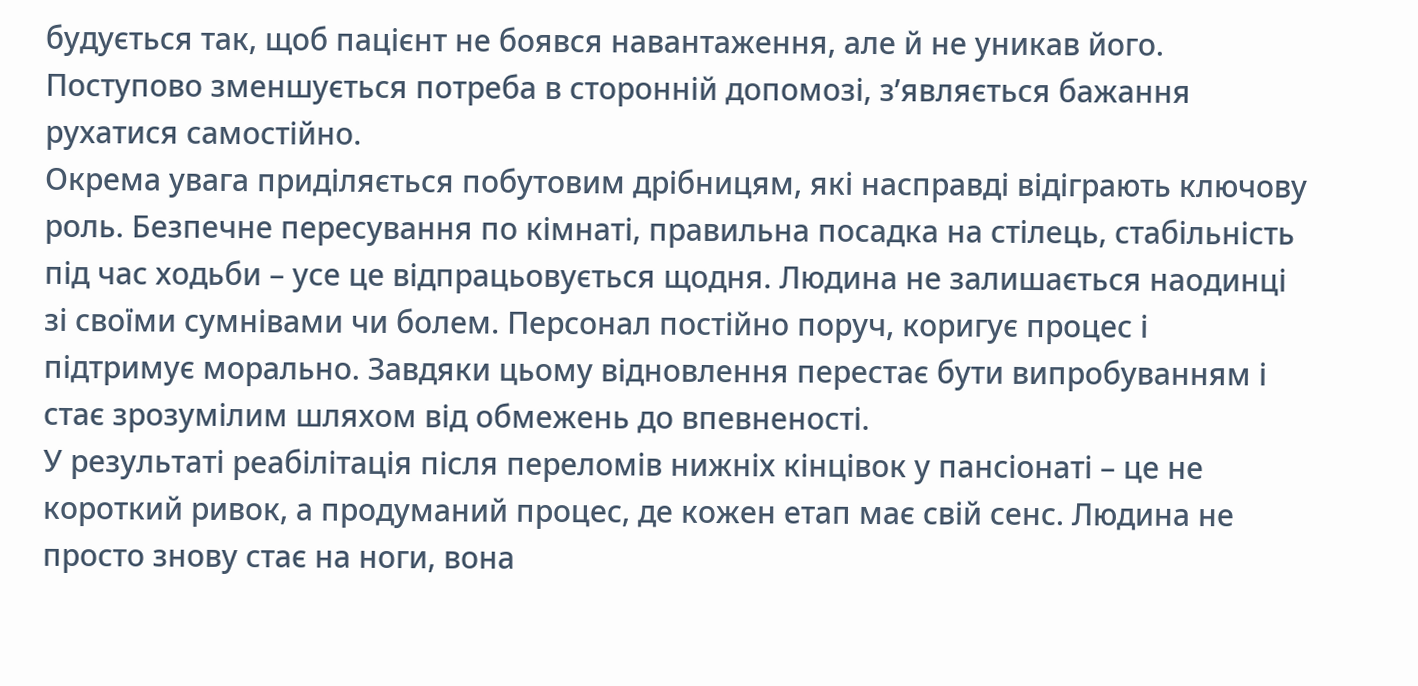будується так, щоб пацієнт не боявся навантаження, але й не уникав його. Поступово зменшується потреба в сторонній допомозі, з’являється бажання рухатися самостійно.
Окрема увага приділяється побутовим дрібницям, які насправді відіграють ключову роль. Безпечне пересування по кімнаті, правильна посадка на стілець, стабільність під час ходьби – усе це відпрацьовується щодня. Людина не залишається наодинці зі своїми сумнівами чи болем. Персонал постійно поруч, коригує процес і підтримує морально. Завдяки цьому відновлення перестає бути випробуванням і стає зрозумілим шляхом від обмежень до впевненості.
У результаті реабілітація після переломів нижніх кінцівок у пансіонаті – це не короткий ривок, а продуманий процес, де кожен етап має свій сенс. Людина не просто знову стає на ноги, вона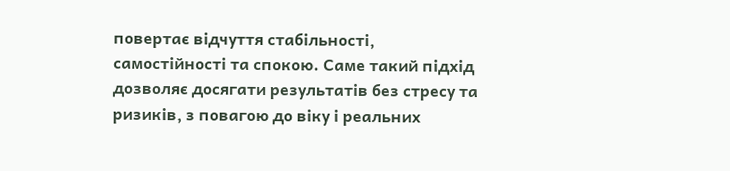повертає відчуття стабільності, самостійності та спокою. Саме такий підхід дозволяє досягати результатів без стресу та ризиків, з повагою до віку і реальних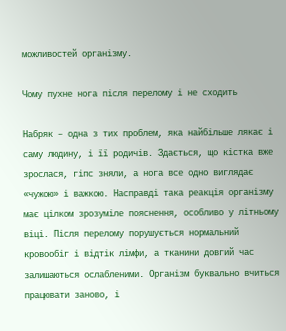можливостей організму.

Чому пухне нога після перелому і не сходить

Набряк – одна з тих проблем, яка найбільше лякає і саму людину, і її родичів. Здається, що кістка вже зрослася, гіпс зняли, а нога все одно виглядає «чужою» і важкою. Насправді така реакція організму має цілком зрозуміле пояснення, особливо у літньому віці. Після перелому порушується нормальний кровообіг і відтік лімфи, а тканини довгий час залишаються ослабленими. Організм буквально вчиться працювати заново, і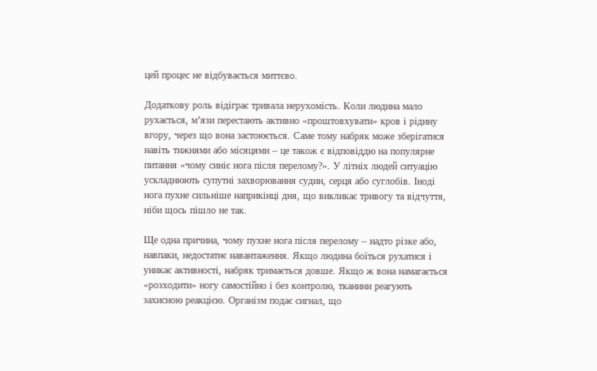цей процес не відбувається миттєво.

Додаткову роль відіграє тривала нерухомість. Коли людина мало рухається, м’язи перестають активно «проштовхувати» кров і рідину вгору, через що вона застоюється. Саме тому набряк може зберігатися навіть тижнями або місяцями – це також є відповіддю на популярне питання «чому синіє нога після перелому?». У літніх людей ситуацію ускладнюють супутні захворювання судин, серця або суглобів. Іноді нога пухне сильніше наприкінці дня, що викликає тривогу та відчуття, ніби щось пішло не так.

Ще одна причина, чому пухне нога після перелому – надто різке або, навпаки, недостатнє навантаження. Якщо людина боїться рухатися і уникає активності, набряк тримається довше. Якщо ж вона намагається «розходити» ногу самостійно і без контролю, тканини реагують захисною реакцією. Організм подає сигнал, що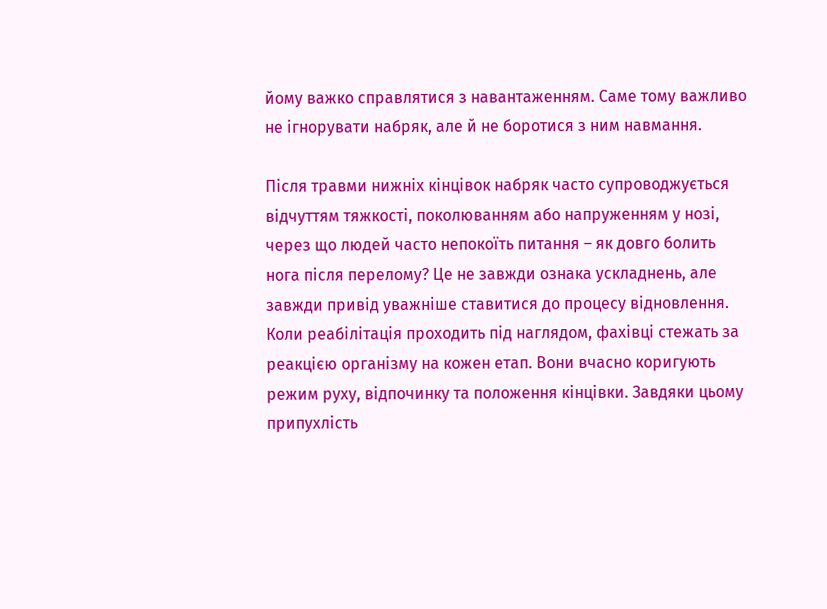йому важко справлятися з навантаженням. Саме тому важливо не ігнорувати набряк, але й не боротися з ним навмання.

Після травми нижніх кінцівок набряк часто супроводжується відчуттям тяжкості, поколюванням або напруженням у нозі, через що людей часто непокоїть питання – як довго болить нога після перелому? Це не завжди ознака ускладнень, але завжди привід уважніше ставитися до процесу відновлення. Коли реабілітація проходить під наглядом, фахівці стежать за реакцією організму на кожен етап. Вони вчасно коригують режим руху, відпочинку та положення кінцівки. Завдяки цьому припухлість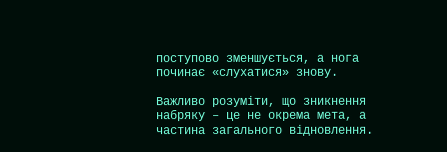поступово зменшується, а нога починає «слухатися» знову.

Важливо розуміти, що зникнення набряку – це не окрема мета, а частина загального відновлення.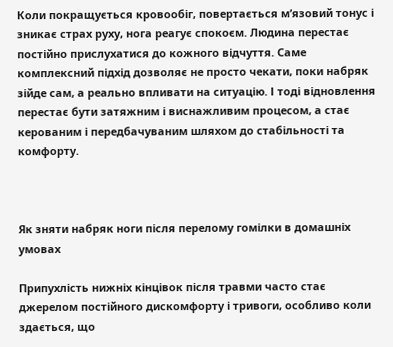Коли покращується кровообіг, повертається м’язовий тонус і зникає страх руху, нога реагує спокоєм. Людина перестає постійно прислухатися до кожного відчуття. Саме комплексний підхід дозволяє не просто чекати, поки набряк зійде сам, а реально впливати на ситуацію. І тоді відновлення перестає бути затяжним і виснажливим процесом, а стає керованим і передбачуваним шляхом до стабільності та комфорту.



Як зняти набряк ноги після перелому гомілки в домашніх умовах

Припухлість нижніх кінцівок після травми часто стає джерелом постійного дискомфорту і тривоги, особливо коли здається, що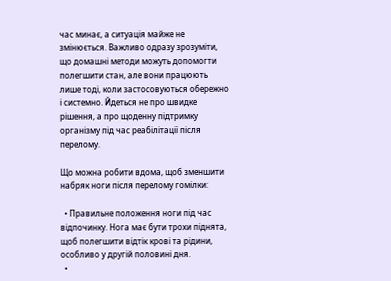час минає, а ситуація майже не змінюється. Важливо одразу зрозуміти, що домашні методи можуть допомогти полегшити стан, але вони працюють лише тоді, коли застосовуються обережно і системно. Йдеться не про швидке рішення, а про щоденну підтримку організму під час реабілітації після перелому.

Що можна робити вдома, щоб зменшити набряк ноги після перелому гомілки:

  • Правильне положення ноги під час відпочинку. Нога має бути трохи піднята, щоб полегшити відтік крові та рідини, особливо у другій половині дня.
  •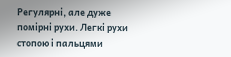Регулярні, але дуже помірні рухи. Легкі рухи стопою і пальцями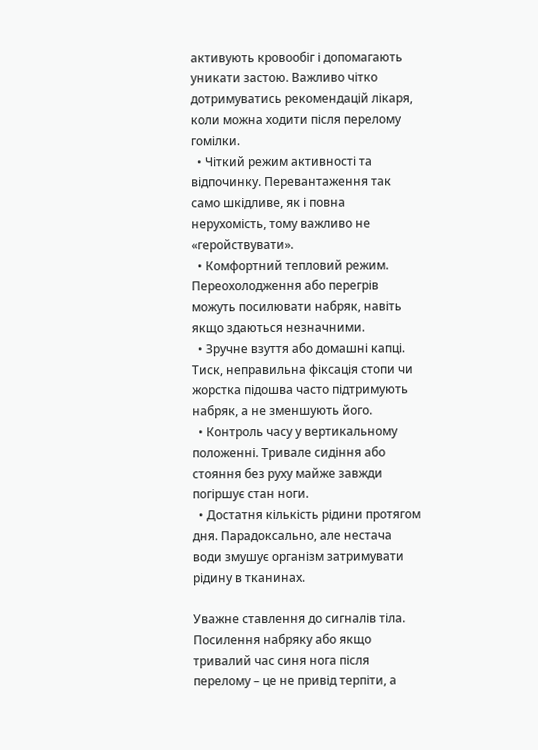активують кровообіг і допомагають уникати застою. Важливо чітко дотримуватись рекомендацій лікаря, коли можна ходити після перелому гомілки.
  • Чіткий режим активності та відпочинку. Перевантаження так само шкідливе, як і повна нерухомість, тому важливо не «геройствувати».
  • Комфортний тепловий режим. Переохолодження або перегрів можуть посилювати набряк, навіть якщо здаються незначними.
  • Зручне взуття або домашні капці. Тиск, неправильна фіксація стопи чи жорстка підошва часто підтримують набряк, а не зменшують його.
  • Контроль часу у вертикальному положенні. Тривале сидіння або стояння без руху майже завжди погіршує стан ноги.
  • Достатня кількість рідини протягом дня. Парадоксально, але нестача води змушує організм затримувати рідину в тканинах.

Уважне ставлення до сигналів тіла. Посилення набряку або якщо тривалий час синя нога після перелому – це не привід терпіти, а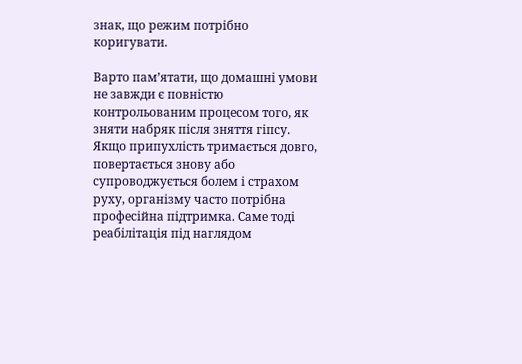знак, що режим потрібно коригувати.

Варто пам’ятати, що домашні умови не завжди є повністю контрольованим процесом того, як зняти набряк після зняття гіпсу. Якщо припухлість тримається довго, повертається знову або супроводжується болем і страхом руху, організму часто потрібна професійна підтримка. Саме тоді реабілітація під наглядом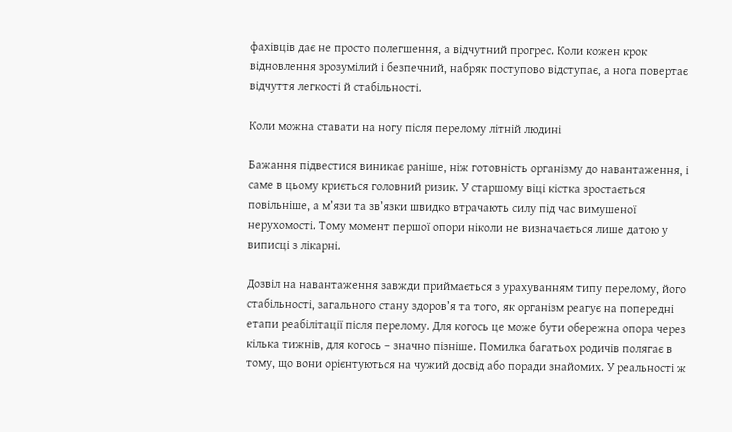фахівців дає не просто полегшення, а відчутний прогрес. Коли кожен крок відновлення зрозумілий і безпечний, набряк поступово відступає, а нога повертає відчуття легкості й стабільності.

Коли можна ставати на ногу після перелому літній людині

Бажання підвестися виникає раніше, ніж готовність організму до навантаження, і саме в цьому криється головний ризик. У старшому віці кістка зростається повільніше, а м’язи та зв’язки швидко втрачають силу під час вимушеної нерухомості. Тому момент першої опори ніколи не визначається лише датою у виписці з лікарні.

Дозвіл на навантаження завжди приймається з урахуванням типу перелому, його стабільності, загального стану здоров’я та того, як організм реагує на попередні етапи реабілітації після перелому. Для когось це може бути обережна опора через кілька тижнів, для когось – значно пізніше. Помилка багатьох родичів полягає в тому, що вони орієнтуються на чужий досвід або поради знайомих. У реальності ж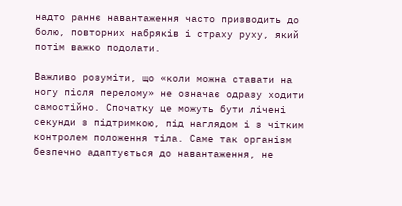надто раннє навантаження часто призводить до болю, повторних набряків і страху руху, який потім важко подолати.

Важливо розуміти, що «коли можна ставати на ногу після перелому» не означає одразу ходити самостійно. Спочатку це можуть бути лічені секунди з підтримкою, під наглядом і з чітким контролем положення тіла. Саме так організм безпечно адаптується до навантаження, не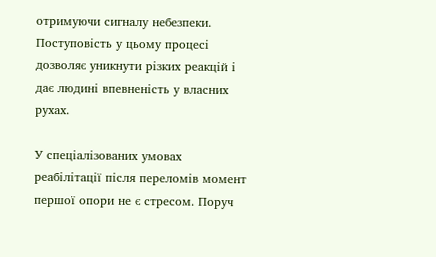отримуючи сигналу небезпеки. Поступовість у цьому процесі дозволяє уникнути різких реакцій і дає людині впевненість у власних рухах.

У спеціалізованих умовах реабілітації після переломів момент першої опори не є стресом. Поруч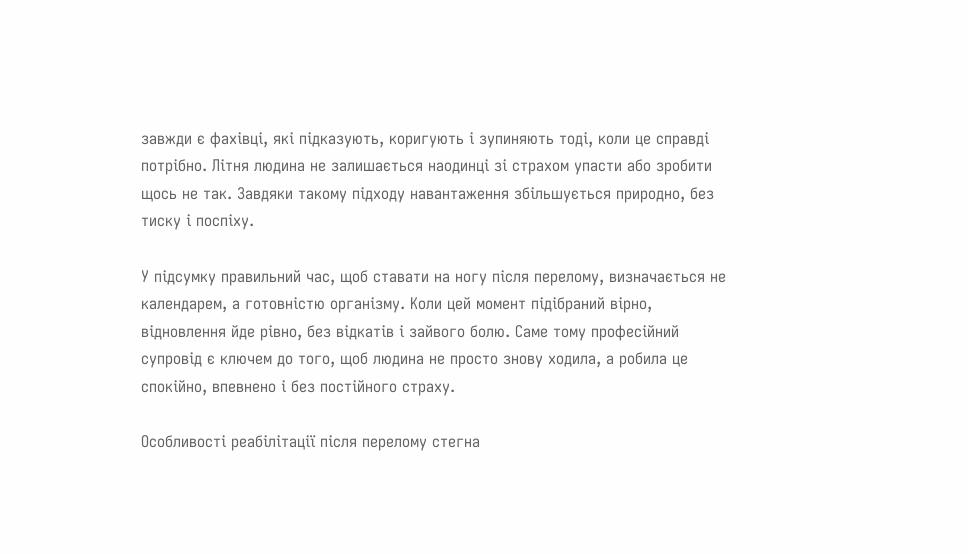завжди є фахівці, які підказують, коригують і зупиняють тоді, коли це справді потрібно. Літня людина не залишається наодинці зі страхом упасти або зробити щось не так. Завдяки такому підходу навантаження збільшується природно, без тиску і поспіху.

У підсумку правильний час, щоб ставати на ногу після перелому, визначається не календарем, а готовністю організму. Коли цей момент підібраний вірно, відновлення йде рівно, без відкатів і зайвого болю. Саме тому професійний супровід є ключем до того, щоб людина не просто знову ходила, а робила це спокійно, впевнено і без постійного страху.

Особливості реабілітації після перелому стегна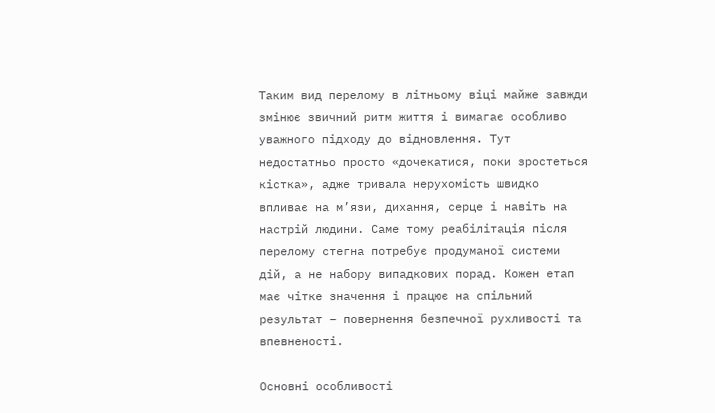Таким вид перелому в літньому віці майже завжди змінює звичний ритм життя і вимагає особливо уважного підходу до відновлення. Тут недостатньо просто «дочекатися, поки зростеться кістка», адже тривала нерухомість швидко впливає на м’язи, дихання, серце і навіть на настрій людини. Саме тому реабілітація після перелому стегна потребує продуманої системи дій, а не набору випадкових порад. Кожен етап має чітке значення і працює на спільний результат – повернення безпечної рухливості та впевненості.

Основні особливості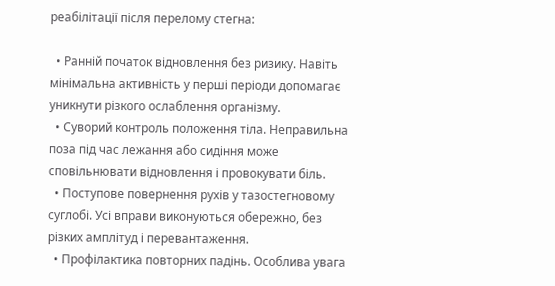реабілітації після перелому стегна:

  • Ранній початок відновлення без ризику. Навіть мінімальна активність у перші періоди допомагає уникнути різкого ослаблення організму.
  • Суворий контроль положення тіла. Неправильна поза під час лежання або сидіння може сповільнювати відновлення і провокувати біль.
  • Поступове повернення рухів у тазостегновому суглобі. Усі вправи виконуються обережно, без різких амплітуд і перевантаження.
  • Профілактика повторних падінь. Особлива увага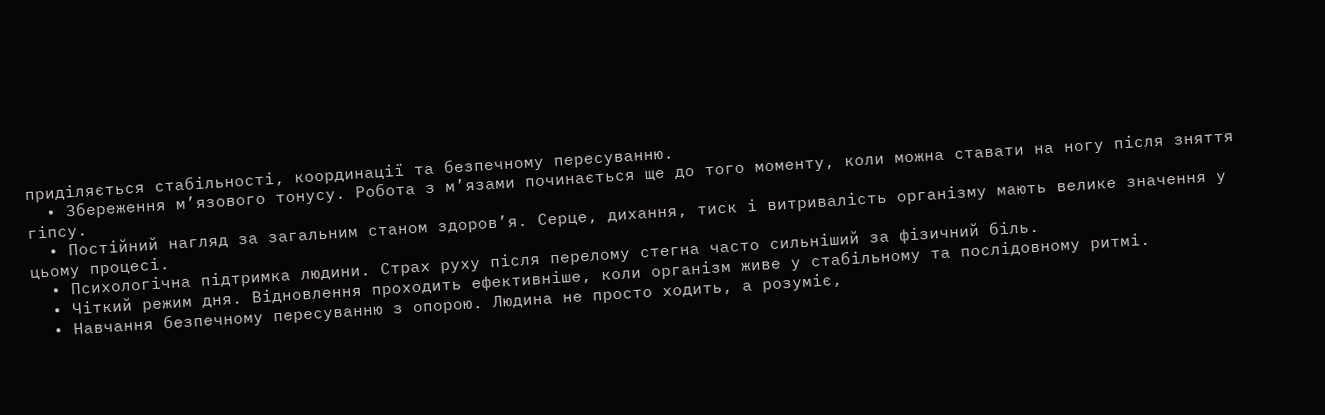приділяється стабільності, координації та безпечному пересуванню.
  • Збереження м’язового тонусу. Робота з м’язами починається ще до того моменту, коли можна ставати на ногу після зняття гіпсу.
  • Постійний нагляд за загальним станом здоров’я. Серце, дихання, тиск і витривалість організму мають велике значення у цьому процесі.
  • Психологічна підтримка людини. Страх руху після перелому стегна часто сильніший за фізичний біль.
  • Чіткий режим дня. Відновлення проходить ефективніше, коли організм живе у стабільному та послідовному ритмі.
  • Навчання безпечному пересуванню з опорою. Людина не просто ходить, а розуміє,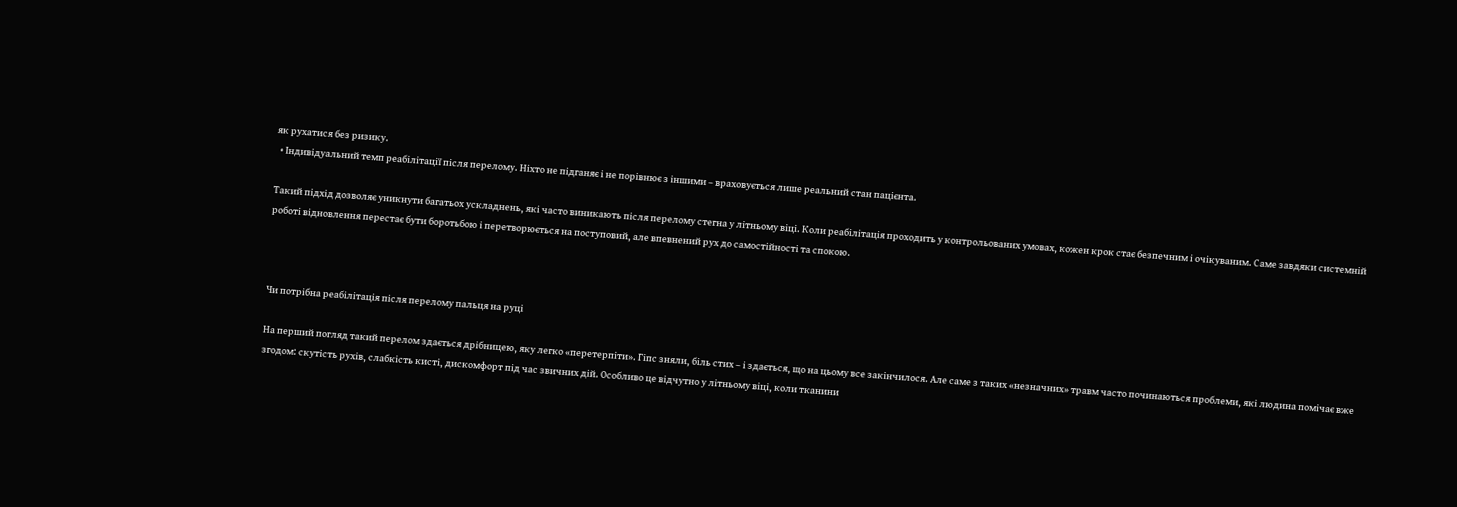як рухатися без ризику.
  • Індивідуальний темп реабілітації після перелому. Ніхто не підганяє і не порівнює з іншими – враховується лише реальний стан пацієнта.

Такий підхід дозволяє уникнути багатьох ускладнень, які часто виникають після перелому стегна у літньому віці. Коли реабілітація проходить у контрольованих умовах, кожен крок стає безпечним і очікуваним. Саме завдяки системній роботі відновлення перестає бути боротьбою і перетворюється на поступовий, але впевнений рух до самостійності та спокою.



Чи потрібна реабілітація після перелому пальця на руці

На перший погляд такий перелом здається дрібницею, яку легко «перетерпіти». Гіпс зняли, біль стих – і здається, що на цьому все закінчилося. Але саме з таких «незначних» травм часто починаються проблеми, які людина помічає вже згодом: скутість рухів, слабкість кисті, дискомфорт під час звичних дій. Особливо це відчутно у літньому віці, коли тканини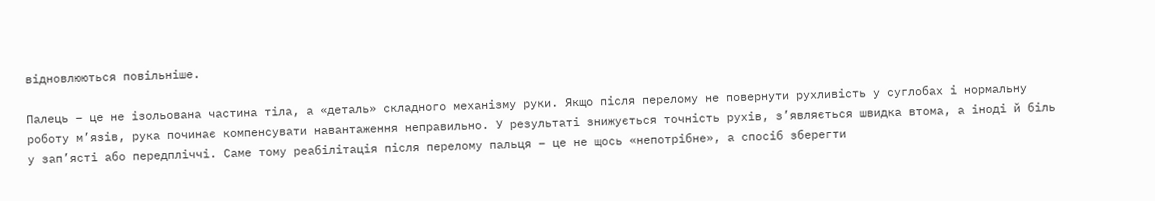відновлюються повільніше.

Палець – це не ізольована частина тіла, а «деталь» складного механізму руки. Якщо після перелому не повернути рухливість у суглобах і нормальну роботу м’язів, рука починає компенсувати навантаження неправильно. У результаті знижується точність рухів, з’являється швидка втома, а іноді й біль у зап’ясті або передпліччі. Саме тому реабілітація після перелому пальця – це не щось «непотрібне», а спосіб зберегти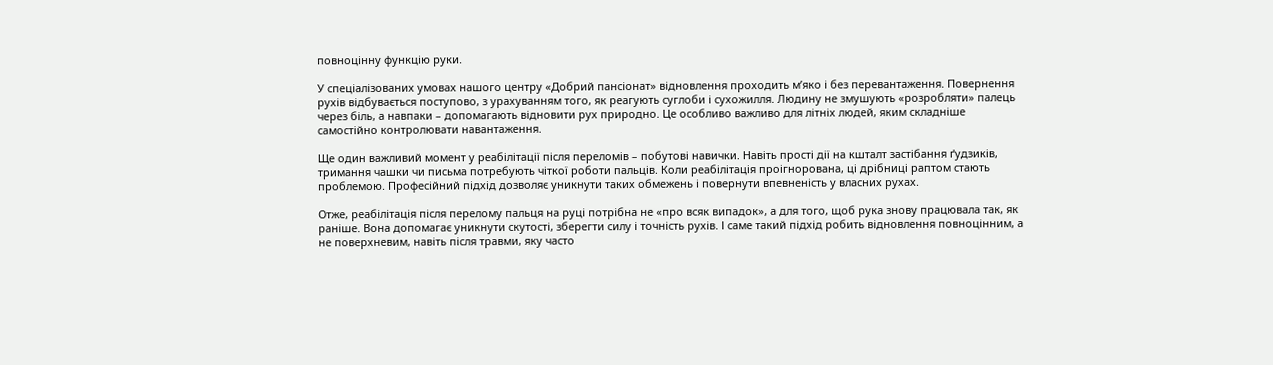повноцінну функцію руки.

У спеціалізованих умовах нашого центру «Добрий пансіонат» відновлення проходить м’яко і без перевантаження. Повернення рухів відбувається поступово, з урахуванням того, як реагують суглоби і сухожилля. Людину не змушують «розробляти» палець через біль, а навпаки – допомагають відновити рух природно. Це особливо важливо для літніх людей, яким складніше самостійно контролювати навантаження.

Ще один важливий момент у реабілітації після переломів – побутові навички. Навіть прості дії на кшталт застібання ґудзиків, тримання чашки чи письма потребують чіткої роботи пальців. Коли реабілітація проігнорована, ці дрібниці раптом стають проблемою. Професійний підхід дозволяє уникнути таких обмежень і повернути впевненість у власних рухах.

Отже, реабілітація після перелому пальця на руці потрібна не «про всяк випадок», а для того, щоб рука знову працювала так, як раніше. Вона допомагає уникнути скутості, зберегти силу і точність рухів. І саме такий підхід робить відновлення повноцінним, а не поверхневим, навіть після травми, яку часто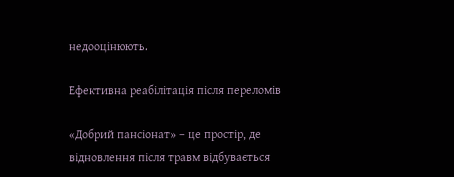недооцінюють.

Ефективна реабілітація після переломів

«Добрий пансіонат» – це простір, де відновлення після травм відбувається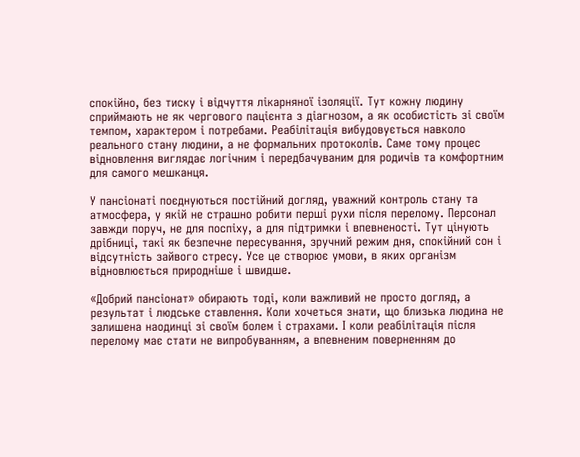спокійно, без тиску і відчуття лікарняної ізоляції. Тут кожну людину сприймають не як чергового пацієнта з діагнозом, а як особистість зі своїм темпом, характером і потребами. Реабілітація вибудовується навколо реального стану людини, а не формальних протоколів. Саме тому процес відновлення виглядає логічним і передбачуваним для родичів та комфортним для самого мешканця.

У пансіонаті поєднуються постійний догляд, уважний контроль стану та атмосфера, у якій не страшно робити перші рухи після перелому. Персонал завжди поруч, не для поспіху, а для підтримки і впевненості. Тут цінують дрібниці, такі як безпечне пересування, зручний режим дня, спокійний сон і відсутність зайвого стресу. Усе це створює умови, в яких організм відновлюється природніше і швидше.

«Добрий пансіонат» обирають тоді, коли важливий не просто догляд, а результат і людське ставлення. Коли хочеться знати, що близька людина не залишена наодинці зі своїм болем і страхами. І коли реабілітація після перелому має стати не випробуванням, а впевненим поверненням до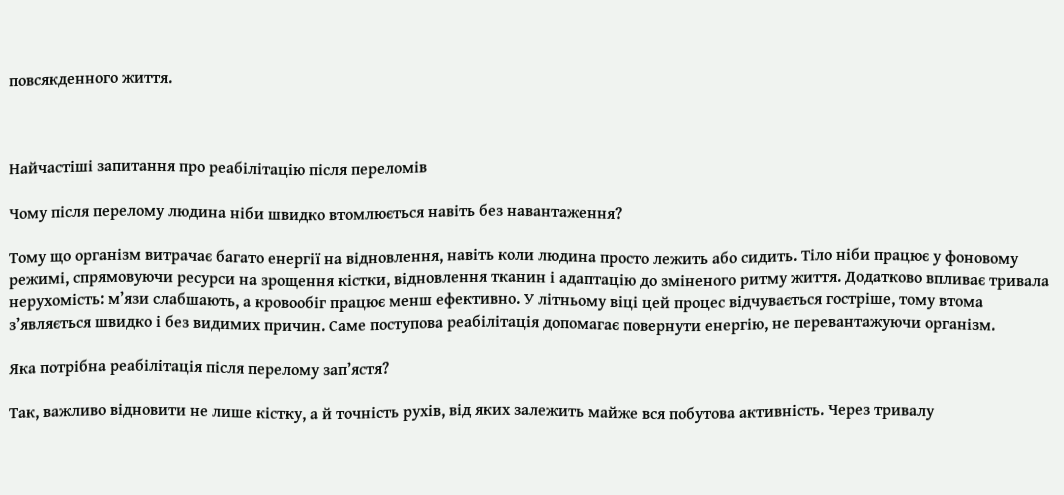повсякденного життя.



Найчастіші запитання про реабілітацію після переломів

Чому після перелому людина ніби швидко втомлюється навіть без навантаження?

Тому що організм витрачає багато енергії на відновлення, навіть коли людина просто лежить або сидить. Тіло ніби працює у фоновому режимі, спрямовуючи ресурси на зрощення кістки, відновлення тканин і адаптацію до зміненого ритму життя. Додатково впливає тривала нерухомість: м’язи слабшають, а кровообіг працює менш ефективно. У літньому віці цей процес відчувається гостріше, тому втома з’являється швидко і без видимих причин. Саме поступова реабілітація допомагає повернути енергію, не перевантажуючи організм.

Яка потрібна реабілітація після перелому зап’ястя?

Так, важливо відновити не лише кістку, а й точність рухів, від яких залежить майже вся побутова активність. Через тривалу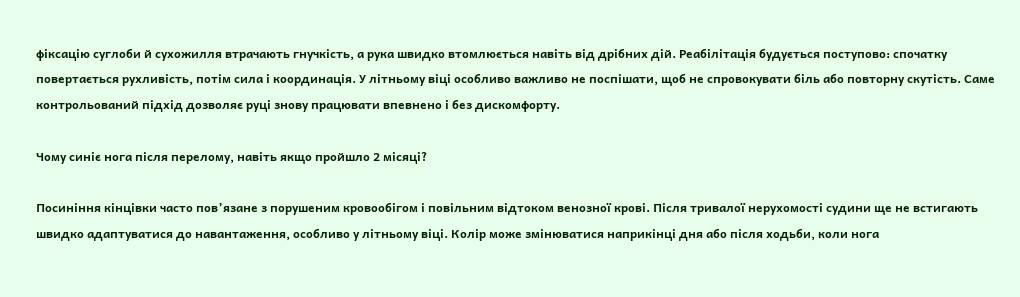фіксацію суглоби й сухожилля втрачають гнучкість, а рука швидко втомлюється навіть від дрібних дій. Реабілітація будується поступово: спочатку повертається рухливість, потім сила і координація. У літньому віці особливо важливо не поспішати, щоб не спровокувати біль або повторну скутість. Саме контрольований підхід дозволяє руці знову працювати впевнено і без дискомфорту.

Чому синіє нога після перелому, навіть якщо пройшло 2 місяці?

Посиніння кінцівки часто пов’язане з порушеним кровообігом і повільним відтоком венозної крові. Після тривалої нерухомості судини ще не встигають швидко адаптуватися до навантаження, особливо у літньому віці. Колір може змінюватися наприкінці дня або після ходьби, коли нога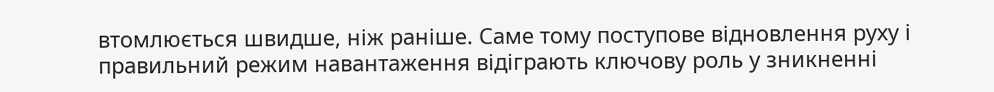втомлюється швидше, ніж раніше. Саме тому поступове відновлення руху і правильний режим навантаження відіграють ключову роль у зникненні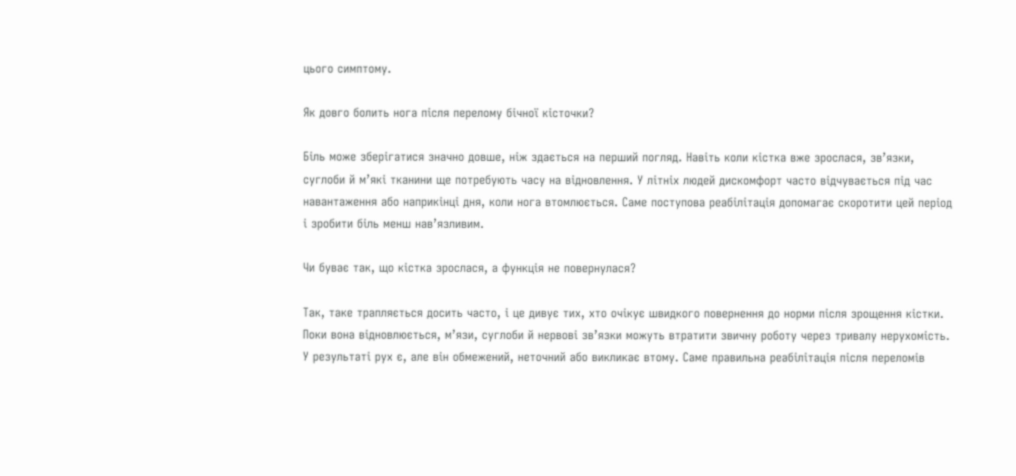цього симптому.

Як довго болить нога після перелому бічної кісточки?

Біль може зберігатися значно довше, ніж здається на перший погляд. Навіть коли кістка вже зрослася, зв’язки, суглоби й м’які тканини ще потребують часу на відновлення. У літніх людей дискомфорт часто відчувається під час навантаження або наприкінці дня, коли нога втомлюється. Саме поступова реабілітація допомагає скоротити цей період і зробити біль менш нав’язливим.

Чи буває так, що кістка зрослася, а функція не повернулася?

Так, таке трапляється досить часто, і це дивує тих, хто очікує швидкого повернення до норми після зрощення кістки. Поки вона відновлюється, м’язи, суглоби й нервові зв’язки можуть втратити звичну роботу через тривалу нерухомість. У результаті рух є, але він обмежений, неточний або викликає втому. Саме правильна реабілітація після переломів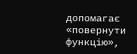допомагає «повернути функцію»,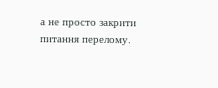а не просто закрити питання перелому.